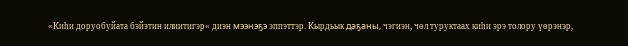«Киһи доруобуйата бэйэтин илиитигэр« диэн мээнэҕэ эппэттэр. Кырдьык даҕаны, чэгиэн, чөл туруктаах киһи эрэ толору үөрэнэр,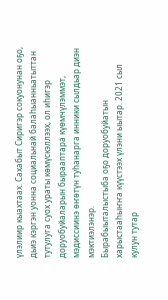үлэлиир кыахтаах. Сахабыт Сиригэр сокуонунан оҕо, дьиэ кэргэн уонна социальнай балаһыанньатыттан тутулуга суох ураты көмүскэллээх, ол иһигэр доруобуйаларын бырааптара күөмчүлэммэт, мэдиссиинэ өҥөтүн туһанарга инники сылдьар диэн мэктиэлэнэр.
Бырабыыталыстыба оҕо доруобуйатын харыстааһыҥҥа күүстээх үлэни ыытар. 2021 сыл кулун тутар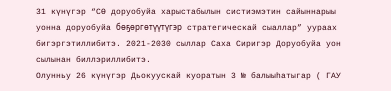31 күнүгэр “СӨ доруобуйа харыстабылын систиэмэтин сайыннарыы уонна доруобуйа бөҕөргөтүүтүгэр стратегическай сыаллар” уураах бигэргэтиллибитэ. 2021-2030 сыллар Саха Сиригэр Доруобуйа уон сылынан биллэриллибитэ.
Олунньу 26 күнүгэр Дьокуускай куоратын 3 № балыыһатыгар ( ГАУ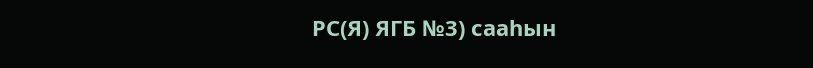РС(Я) ЯГБ №3) сааһын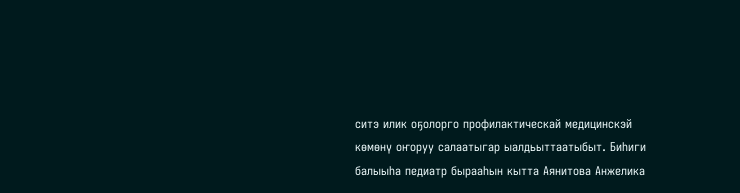ситэ илик оҕолорго профилактическай медицинскэй көмөнү оҥоруу салаатыгар ыалдьыттаатыбыт. Биһиги балыыһа педиатр бырааһын кытта Аянитова Анжелика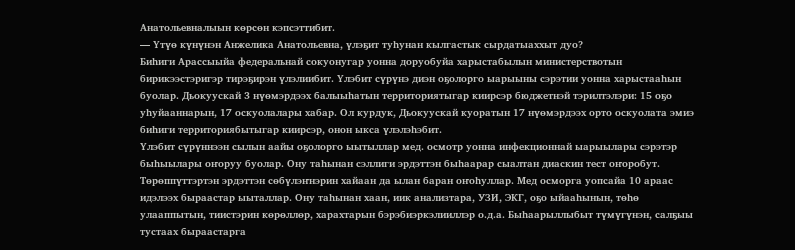Анатольевналыын көрсөн кэпсэттибит.
— Үтүө күнүнэн Анжелика Анатольевна, үлэҕит туһунан кылгастык сырдатыаххыт дуо?
Биһиги Арассыыйа федеральнай сокуонугар уонна доруобуйа харыстабылын министерствотын бирикээстэригэр тирэҕирэн үлэлиибит. Үлэбит сүрүнэ диэн оҕолорго ыарыыны сэрэтии уонна харыстааһын буолар. Дьокуускай 3 нүөмэрдээх балыыһатын территориятыгар киирсэр бюджетнэй тэрилтэлэри: 15 оҕо уһуйааннарын, 17 оскуолалары хабар. Ол курдук, Дьокуускай куоратын 17 нүөмэрдээх орто оскуолата эмиэ биһиги территориябытыгар киирсэр, онон ыкса үлэлэһэбит.
Үлэбит сүрүннээн сылын аайы оҕолорго ыытыллар мед. осмотр уонна инфекционнай ыарыылары сэрэтэр быһыылары оҥоруу буолар. Ону таһынан сэллиги эрдэттэн быһаарар сыалтан диаскин тест оҥоробут. Төрөппүттэртэн эрдэттэн сөбүлэҥнэрин хайаан да ылан баран оҥоһуллар. Мед осморга уопсайа 10 араас идэлээх быраастар ыыталлар. Ону таһынан хаан, иик анализтара, УЗИ, ЭКГ, оҕо ыйааһынын, төһө улааппытын, тиистэрин көрөллөр, харахтарын бэрэбиэркэлииллэр о.д.а. Быһаарыллыбыт түмүгүнэн, салҕыы тустаах быраастарга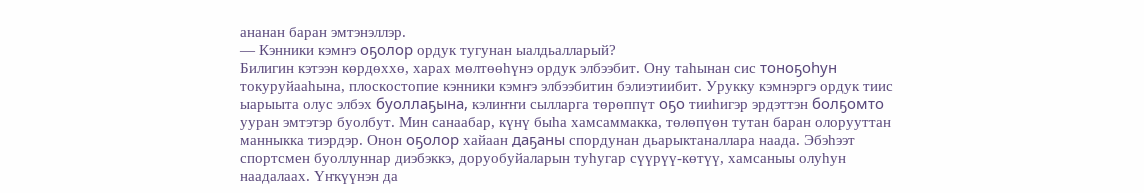ананан баран эмтэнэллэр.
— Кэнники кэмҥэ оҕолор ордук тугунан ыалдьалларый?
Билигин кэтээн көрдөххө, харах мөлтөөһүнэ ордук элбээбит. Ону таһынан сис тоноҕоһун токуруйааһына, плоскостопие кэнники кэмҥэ элбээбитин бэлиэтиибит. Урукку кэмнэргэ ордук тиис ыарыыта олус элбэх буоллаҕына, кэлиҥҥи сылларга төрөппүт оҕо тииһигэр эрдэттэн болҕомто ууран эмтэтэр буолбут. Мин санаабар, күнү быһа хамсаммакка, төлөпүөн тутан баран олорууттан манныкка тиэрдэр. Онон оҕолор хайаан даҕаны спордунан дьарыктаналлара наада. Эбэһээт спортсмен буоллуннар диэбэккэ, доруобуйаларын туһугар сүүрүү-көтүү, хамсаныы олуһун наадалаах. Үҥкүүнэн да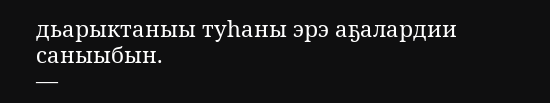дьарыктаныы туһаны эрэ аҕалардии саныыбын.
—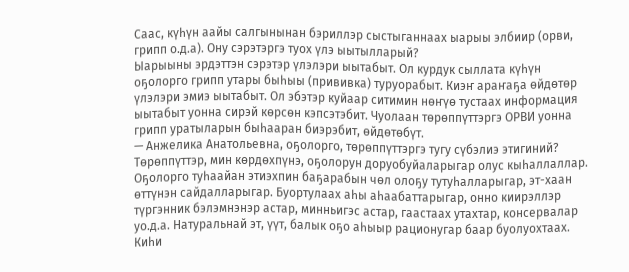Саас, күһүн аайы салгынынан бэриллэр сыстыганнаах ыарыы элбиир (орви, грипп о.д.а). Ону сэрэтэргэ туох үлэ ыытылларый?
Ыарыыны эрдэттэн сэрэтэр үлэлэри ыытабыт. Ол курдук сыллата күһүн оҕолорго грипп утары быһыы (прививка) туруорабыт. Киэҥ араҥаҕа өйдөтөр үлэлэри эмиэ ыытабыт. Ол эбэтэр куйаар ситимин нөҥүө тустаах информация ыытабыт уонна сирэй көрсөн кэпсэтэбит. Чуолаан төрөппүттэргэ ОРВИ уонна грипп уратыларын быһааран биэрэбит, өйдөтөбүт.
— Анжелика Анатольевна, оҕолорго, төрөппүттэргэ тугу сүбэлиэ этигиний?
Төрөппүттэр, мин көрдөхпүнэ, оҕолорун доруобуйаларыгар олус кыһаллаллар. Оҕолорго туһаайан этиэхпин баҕарабын чөл олоҕу тутуһалларыгар, эт-хаан өттүнэн сайдалларыгар. Буортулаах аһы аһаабаттарыгар, онно киирэллэр түргэнник бэлэмнэнэр астар, минньигэс астар, гаастаах утахтар, консервалар уо.д.а. Натуральнай эт, үүт, балык оҕо аһыыр рационугар баар буолуохтаах. Киһи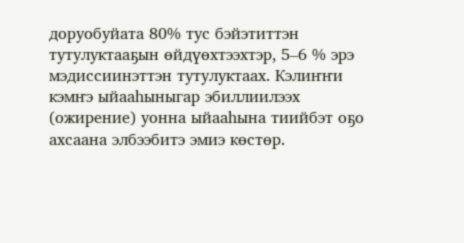доруобуйата 80% тус бэйэтиттэн тутулуктааҕын өйдүөхтээхтэр, 5–6 % эрэ мэдиссиинэттэн тутулуктаах. Кэлиҥҥи кэмҥэ ыйааһыныгар эбиллиилээх (ожирение) уонна ыйааһына тиийбэт оҕо ахсаана элбээбитэ эмиэ көстөр.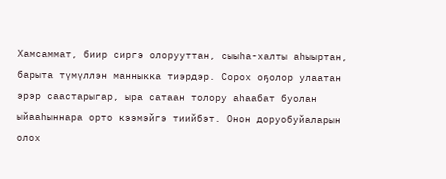Хамсаммат, биир сиргэ олорууттан, сыыһа-халты аһыыртан, барыта түмүллэн манныкка тиэрдэр. Сорох оҕолор улаатан эрэр саастарыгар, ыра сатаан толору аһаабат буолан ыйааһыннара орто кээмэйгэ тиийбэт. Онон доруобуйаларын олох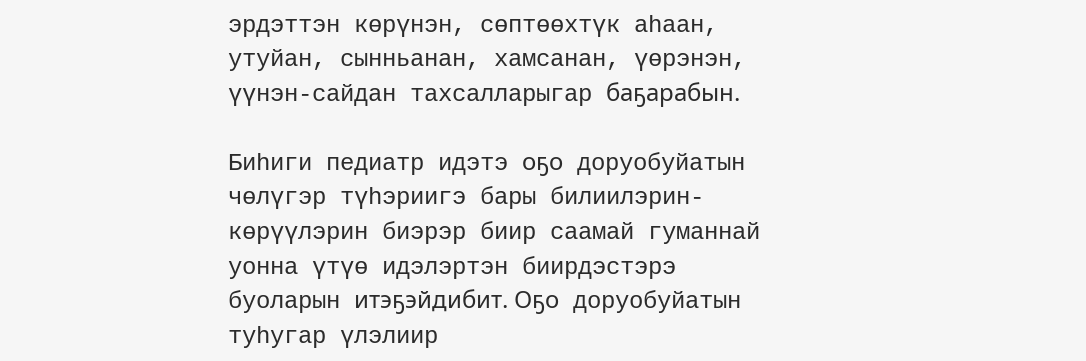эрдэттэн көрүнэн, сөптөөхтүк аһаан, утуйан, сынньанан, хамсанан, үөрэнэн, үүнэн-сайдан тахсалларыгар баҕарабын.

Биһиги педиатр идэтэ оҕо доруобуйатын чөлүгэр түһэриигэ бары билиилэрин-көрүүлэрин биэрэр биир саамай гуманнай уонна үтүө идэлэртэн биирдэстэрэ буоларын итэҕэйдибит. Оҕо доруобуйатын туһугар үлэлиир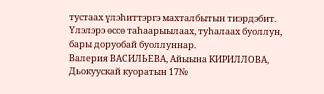тустаах үлэһиттэргэ махталбытын тиэрдэбит. Үлэлэрэ өссө таһаарыылаах, туһалаах буоллун, бары доруобай буоллуннар.
Валерия ВАСИЛЬЕВА, Айыына КИРИЛЛОВА,
Дьокуускай куоратын 17№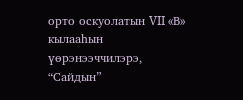орто оскуолатын VII «В» кылааһын үөрэнээччилэрэ,
“Сайдын”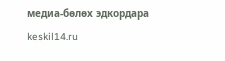медиа-бөлөх эдкордара
keskil14.ru